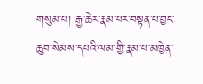གསུམ་པ། རྒྱ་ཆེར་རྣམ་པར་བསྟན་པ་བྱང་ཆུབ་སེམས་དཔའི་ལམ་གྱི་རྣམ་པ་མཁྱེན་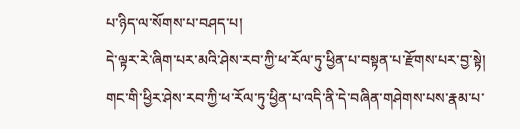པ་ཉིད་ལ་སོགས་པ་བཤད་པ།
དེ་ལྟར་རེ་ཞིག་པར་མའི་ཤེས་རབ་ཀྱི་ཕ་རོལ་ཏུ་ཕྱིན་པ་བསྟན་པ་རྫོགས་པར་བྱ་སྟེ། གང་གི་ཕྱིར་ཤེས་རབ་ཀྱི་ཕ་རོལ་ཏུ་ཕྱིན་པ་འདི་ནི་དེ་བཞིན་གཤེགས་པས་རྣམ་པ་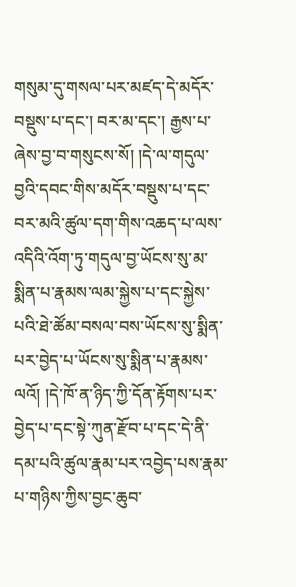གསུམ་དུ་གསལ་པར་མཛད་དེ་མདོར་བསྡུས་པ་དང་། བར་མ་དང་། རྒྱས་པ་ཞེས་བྱ་བ་གསུངས་སོ། །དེ་ལ་གདུལ་
བྱའི་དབང་གིས་མདོར་བསྡུས་པ་དང་བར་མའི་ཚུལ་དག་གིས་འཆད་པ་ལས་འདིའི་འོག་ཏུ་གདུལ་བྱ་ཡོངས་སུ་མ་སྨིན་པ་རྣམས་ལམ་སྐྱེས་པ་དང་སྐྱེས་པའི་ཐེ་ཚོམ་བསལ་བས་ཡོངས་སུ་སྨིན་པར་བྱེད་པ་ཡོངས་སུ་སྨིན་པ་རྣམས་ལའོ། །དེ་ཁོ་ན་ཉིད་ཀྱི་དོན་རྟོགས་པར་བྱེད་པ་དང་སྟེ་ཀུན་རྫོབ་པ་དང་དེ་ནི་དམ་པའི་ཚུལ་རྣམ་པར་འབྱེད་པས་རྣམ་པ་གཉིས་ཀྱིས་བྱང་ཆུབ་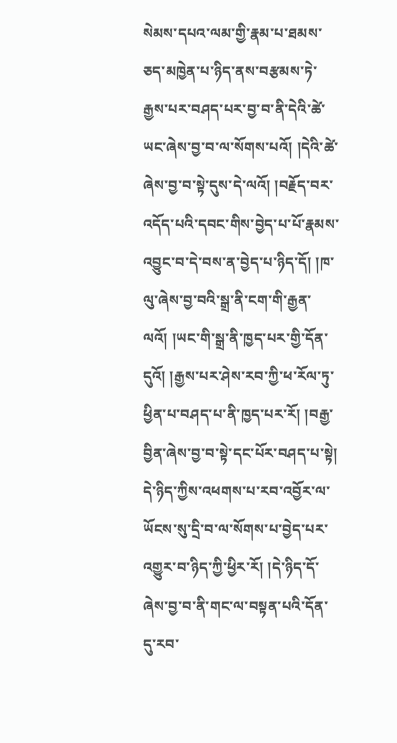སེམས་དཔའ་ལམ་གྱི་རྣམ་པ་ཐམས་ཅད་མཁྱེན་པ་ཉིད་ནས་བརྩམས་ཏེ་རྒྱས་པར་བཤད་པར་བྱ་བ་ནི་དེའི་ཚེ་ཡང་ཞེས་བྱ་བ་ལ་སོགས་པའོ། །དེའི་ཚེ་ཞེས་བྱ་བ་སྟེ་དུས་དེ་ལའོ། །བརྗོད་བར་འདོད་པའི་དབང་གིས་བྱེད་པ་པོ་རྣམས་འབྱུང་བ་དེ་བས་ན་བྱེད་པ་ཉིད་དོ། །ཁ་ལུ་ཞེས་བྱ་བའི་སྒྲ་ནི་ངག་གི་རྒྱན་ལའོ། །ཡང་གི་སྒྲ་ནི་ཁྱད་པར་གྱི་དོན་དུའོ། །རྒྱས་པར་ཤེས་རབ་ཀྱི་ཕ་རོལ་ཏུ་ཕྱིན་པ་བཤད་པ་ནི་ཁྱད་པར་རོ། །བརྒྱ་བྱིན་ཞེས་བྱ་བ་སྟེ་དང་པོར་བཤད་པ་སྟེ། དེ་ཉིད་ཀྱིས་འཕགས་པ་རབ་འབྱོར་ལ་ཡོངས་སུ་དྲི་བ་ལ་སོགས་པ་བྱེད་པར་འགྱུར་བ་ཉིད་ཀྱི་ཕྱིར་རོ། །དེ་ཉིད་དོ་ཞེས་བྱ་བ་ནི་གང་ལ་བསྟན་པའི་དོན་དུ་རབ་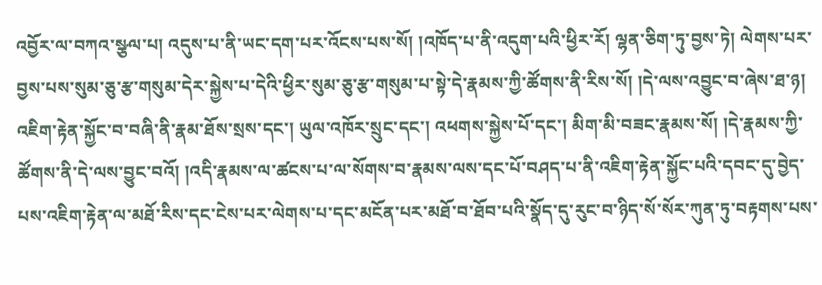འབྱོར་ལ་བཀའ་སྩལ་པ། འདུས་པ་ནི་ཡང་དག་པར་འོངས་པས་སོ། །འཁོད་པ་ནི་འདུག་པའི་ཕྱིར་རོ། ལྷན་ཅིག་ཏུ་བྱས་ཏེ། ལེགས་པར་བྱས་པས་སུམ་ཅུ་རྩ་གསུམ་དེར་སྐྱེས་པ་དེའི་ཕྱིར་སུམ་ཅུ་རྩ་གསུམ་པ་སྟེ་དེ་རྣམས་ཀྱི་ཚོགས་ནི་རིས་སོ། །དེ་ལས་འབྱུང་བ་ཞེས་ཐ་ཉ། འཇིག་རྟེན་སྐྱོང་བ་བཞི་ནི་རྣམ་ཐོས་སྲས་དང་། ཡུལ་འཁོར་སྲུང་དང་། འཕགས་སྐྱེས་པོ་དང་། མིག་མི་བཟང་རྣམས་སོ། །དེ་རྣམས་ཀྱི་ཚོགས་ནི་དེ་ལས་བྱུང་བའོ། །འདི་རྣམས་ལ་ཚངས་པ་ལ་སོགས་བ་རྣམས་ལས་དང་པོ་བཤད་པ་ནི་འཇིག་རྟེན་སྐྱོང་པའི་དབང་དུ་བྱེད་པས་འཇིག་རྟེན་ལ་མཐོ་རིས་དང་ངེས་པར་ལེགས་པ་དང་མངོན་པར་མཐོ་བ་ཐོབ་པའི་སྣོད་དུ་རུང་བ་ཉིད་སོ་སོར་ཀུན་ཏུ་བརྟགས་པས་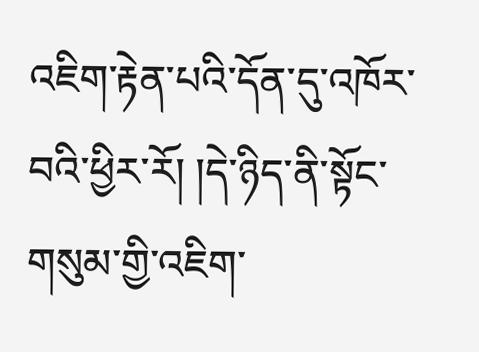འཇིག་རྟེན་པའི་དོན་དུ་འཁོར་བའི་ཕྱིར་རོ། །དེ་ཉིད་ནི་སྟོང་གསུམ་གྱི་འཇིག་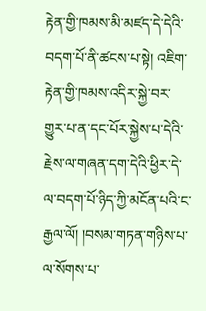རྟེན་གྱི་ཁམས་མི་མཛད་དེ་དེའི་བདག་པོ་ནི་ཚངས་པ་སྟེ། འཇིག་རྟེན་གྱི་ཁམས་འདིར་སྐྱེ་བར་གྱུར་པ་ན་དང་པོར་སྐྱེས་པ་དེའི་རྗེས་ལ་གཞན་དག་དེའི་ཕྱིར་དེ་ལ་བདག་པོ་ཉིད་ཀྱི་མངོན་པའི་ང་རྒྱལ་ལོ། །བསམ་གཏན་གཉིས་པ་ལ་སོགས་པ་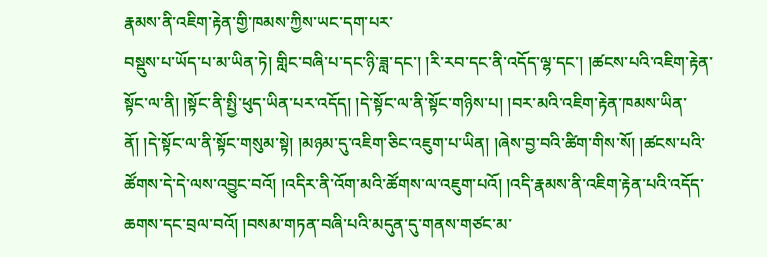རྣམས་ནི་འཇིག་རྟེན་གྱི་ཁམས་ཀྱིས་ཡང་དག་པར་
བསྡུས་པ་ཡོད་པ་མ་ཡིན་ཏེ། གླིང་བཞི་པ་དང་ཉི་ཟླ་དང་། །རི་རབ་དང་ནི་འདོད་ལྷ་དང་། །ཚངས་པའི་འཇིག་རྟེན་སྟོང་ལ་ནི། །སྟོང་ནི་སྤྱི་ཕུད་ཡིན་པར་འདོད། །དེ་སྟོང་ལ་ནི་སྟོང་གཉིས་པ། །བར་མའི་འཇིག་རྟེན་ཁམས་ཡིན་ནོ། །དེ་སྟོང་ལ་ནི་སྟོང་གསུམ་སྟེ། །མཉམ་དུ་འཇིག་ཅིང་འཇུག་པ་ཡིན། །ཞེས་བྱ་བའི་ཚིག་གིས་སོ། །ཚངས་པའི་ཚོགས་དེ་དེ་ལས་འབྱུང་བའོ། །འདིར་ནི་འོག་མའི་ཚོགས་ལ་འཇུག་པའོ། །འདི་རྣམས་ནི་འཇིག་རྟེན་པའི་འདོད་ཆགས་དང་བྲལ་བའོ། །བསམ་གཏན་བཞི་པའི་མདུན་དུ་གནས་གཙང་མ་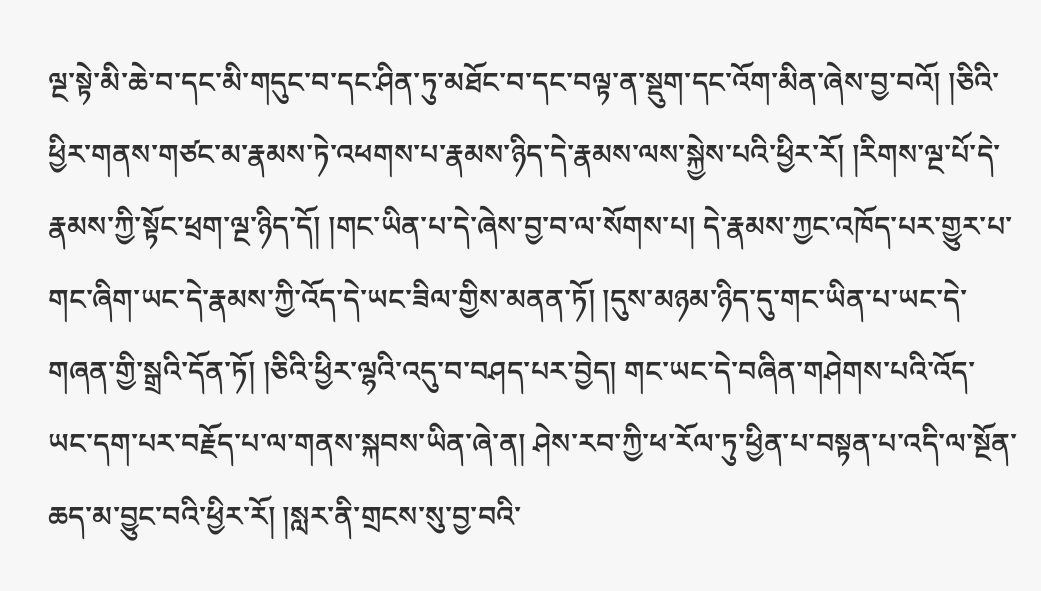ལྔ་སྟེ་མི་ཆེ་བ་དང་མི་གདུང་བ་དང་ཤིན་ཏུ་མཐོང་བ་དང་བལྟ་ན་སྡུག་དང་འོག་མིན་ཞེས་བྱ་བའོ། །ཅིའི་ཕྱིར་གནས་གཙང་མ་རྣམས་ཏེ་འཕགས་པ་རྣམས་ཉིད་དེ་རྣམས་ལས་སྐྱེས་པའི་ཕྱིར་རོ། །རིགས་ལྔ་པོ་དེ་རྣམས་ཀྱི་སྟོང་ཕྲག་ལྔ་ཉིད་དོ། །གང་ཡིན་པ་དེ་ཞེས་བྱ་བ་ལ་སོགས་པ། དེ་རྣམས་ཀྱང་འཁོད་པར་གྱུར་པ་གང་ཞིག་ཡང་དེ་རྣམས་ཀྱི་འོད་དེ་ཡང་ཟིལ་གྱིས་མནན་ཏོ། །དུས་མཉམ་ཉིད་དུ་གང་ཡིན་པ་ཡང་དེ་གཞན་གྱི་སྒྲའི་དོན་ཏོ། །ཅིའི་ཕྱིར་ལྷའི་འདུ་བ་བཤད་པར་བྱེད། གང་ཡང་དེ་བཞིན་གཤེགས་པའི་འོད་ཡང་དག་པར་བརྗོད་པ་ལ་གནས་སྐབས་ཡིན་ཞེ་ན། ཤེས་རབ་ཀྱི་ཕ་རོལ་ཏུ་ཕྱིན་པ་བསྟན་པ་འདི་ལ་སྔོན་ཆད་མ་བྱུང་བའི་ཕྱིར་རོ། །སླར་ནི་གྲངས་སུ་བྱ་བའི་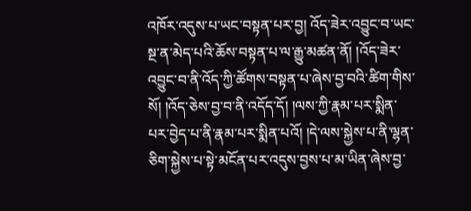འཁོར་འདུས་པ་ཡང་བསྟན་པར་བྱ། འོད་ཟེར་འབྱུང་བ་ཡང་སྔ་ན་མེད་པའི་ཆོས་བསྟན་པ་ལ་རྒྱུ་མཚན་ནོ། །འོད་ཟེར་འབྱུང་བ་ནི་འོད་ཀྱི་ཚོགས་བསྟན་པ་ཞེས་བྱ་བའི་ཚིག་གིས་སོ། །འོད་ཅེས་བྱ་བ་ནི་འདོད་དོ། །ལས་ཀྱི་རྣམ་པར་སྨིན་པར་བྱེད་པ་ནི་རྣམ་པར་སྨིན་པའོ། །དེ་ལས་སྐྱེས་པ་ནི་ལྷན་ཅིག་སྐྱེས་པ་སྟེ་མངོན་པར་འདུས་བྱས་པ་མ་ཡིན་ཞེས་བྱ་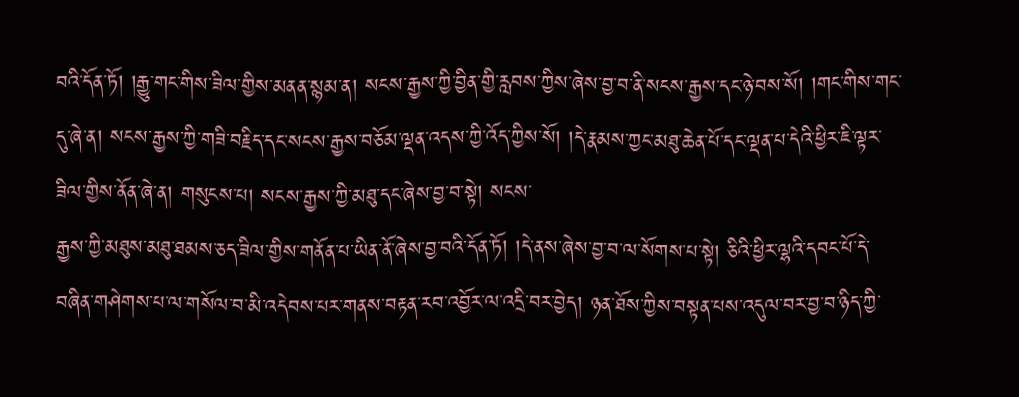བའི་དོན་ཏོ། །རྒྱུ་གང་གིས་ཟིལ་གྱིས་མནན་སྙམ་ན། སངས་རྒྱས་ཀྱི་བྱིན་གྱི་རླབས་ཀྱིས་ཞེས་བྱ་བ་ནི་སངས་རྒྱས་དང་ཉེ་བས་སོ། །གང་གིས་གང་དུ་ཞེ་ན། སངས་རྒྱས་ཀྱི་གཟི་བརྗིད་དང་སངས་རྒྱས་བཅོམ་ལྡན་འདས་ཀྱི་འོད་ཀྱིས་སོ། །དེ་རྣམས་ཀྱང་མཐུ་ཆེན་པོ་དང་ལྡན་པ་དེའི་ཕྱིར་ཇི་ལྟར་ཟིལ་གྱིས་ནོན་ཞེ་ན། གསུངས་པ། སངས་རྒྱས་ཀྱི་མཐུ་དང་ཞེས་བྱ་བ་སྟེ། སངས་
རྒྱས་ཀྱི་མཐུས་མཐུ་ཐམས་ཅད་ཟིལ་གྱིས་གནོན་པ་ཡིན་ནོ་ཞེས་བྱ་བའི་དོན་ཏོ། །དེ་ནས་ཞེས་བྱ་བ་ལ་སོགས་པ་སྟེ། ཅིའི་ཕྱིར་ལྷའི་དབང་པོ་དེ་བཞིན་གཤེགས་པ་ལ་གསོལ་བ་མི་འདེབས་པར་གནས་བརྟན་རབ་འབྱོར་ལ་འདྲི་བར་བྱེད། ཉན་ཐོས་ཀྱིས་བསྟན་པས་འདུལ་བར་བྱ་བ་ཉིད་ཀྱི་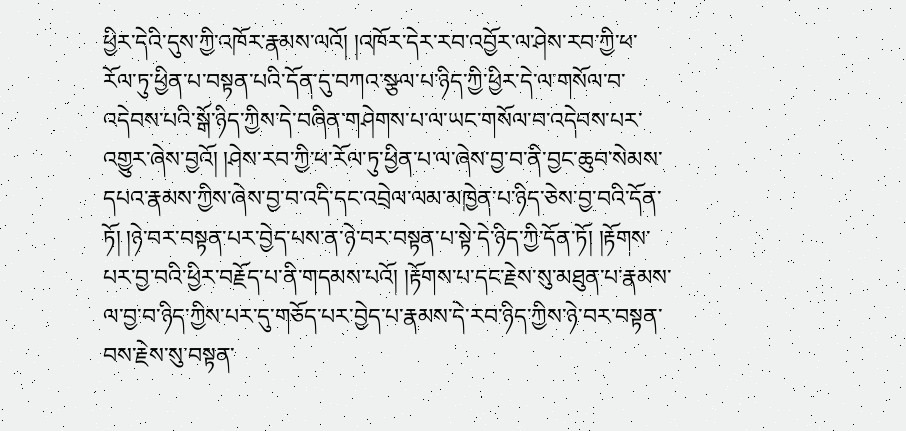ཕྱིར་དེའི་དུས་ཀྱི་འཁོར་རྣམས་ལའོ། །འཁོར་དེར་རབ་འབྱོར་ལ་ཤེས་རབ་ཀྱི་ཕ་རོལ་ཏུ་ཕྱིན་པ་བསྟན་པའི་དོན་དུ་བཀའ་སྩལ་པ་ཉིད་ཀྱི་ཕྱིར་དེ་ལ་གསོལ་བ་འདེབས་པའི་སྒོ་ཉིད་ཀྱིས་དེ་བཞིན་གཤེགས་པ་ལ་ཡང་གསོལ་བ་འདེབས་པར་འགྱུར་ཞེས་བྱའོ། །ཤེས་རབ་ཀྱི་ཕ་རོལ་ཏུ་ཕྱིན་པ་ལ་ཞེས་བྱ་བ་ནི་བྱང་ཆུབ་སེམས་དཔའ་རྣམས་ཀྱིས་ཞེས་བྱ་བ་འདི་དང་འབྲེལ་ལམ་མཁྱེན་པ་ཉིད་ཅེས་བྱ་བའི་དོན་ཏོ། །ཉེ་བར་བསྟན་པར་བྱེད་པས་ན་ཉེ་བར་བསྟན་པ་སྟེ་དེ་ཉིད་ཀྱི་དོན་ཏོ། །རྟོགས་པར་བྱ་བའི་ཕྱིར་བརྗོད་པ་ནི་གདམས་པའོ། །རྟོགས་པ་དང་རྗེས་སུ་མཐུན་པ་རྣམས་ལ་བྱ་བ་ཉིད་ཀྱིས་པར་དུ་གཅོད་པར་བྱེད་པ་རྣམས་དེ་རབ་ཉིད་ཀྱིས་ཉེ་བར་བསྟན་བས་རྗེས་སུ་བསྟན་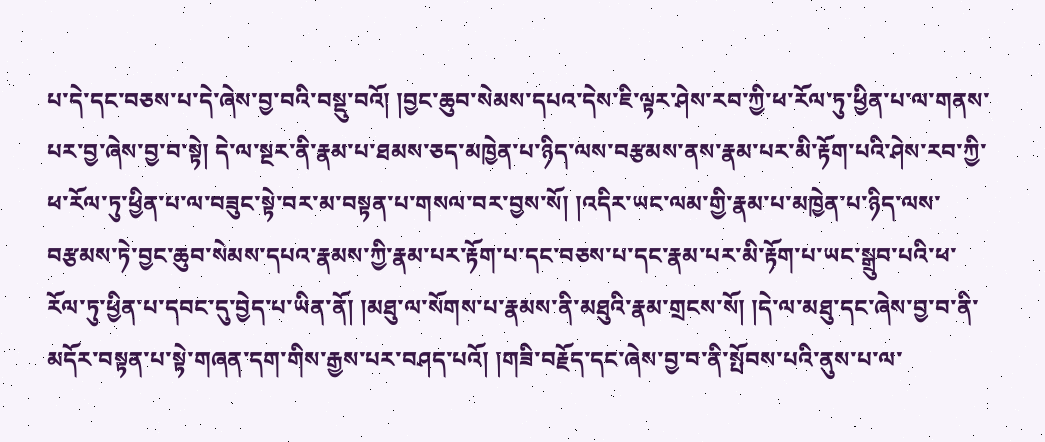པ་དེ་དང་བཅས་པ་དེ་ཞེས་བྱ་བའི་བསྡུ་བའོ། །བྱང་ཆུབ་སེམས་དཔའ་དེས་ཇི་ལྟར་ཤེས་རབ་ཀྱི་ཕ་རོལ་ཏུ་ཕྱིན་པ་ལ་གནས་པར་བྱ་ཞེས་བྱ་བ་སྟེ། དེ་ལ་སྔར་ནི་རྣམ་པ་ཐམས་ཅད་མཁྱེན་པ་ཉིད་ལས་བརྩམས་ནས་རྣམ་པར་མི་རྟོག་པའི་ཤེས་རབ་ཀྱི་ཕ་རོལ་ཏུ་ཕྱིན་པ་ལ་བཟུང་སྟེ་བར་མ་བསྟན་པ་གསལ་བར་བྱས་སོ། །འདིར་ཡང་ལམ་གྱི་རྣམ་པ་མཁྱེན་པ་ཉིད་ལས་བརྩམས་ཏེ་བྱང་ཆུབ་སེམས་དཔའ་རྣམས་ཀྱི་རྣམ་པར་རྟོག་པ་དང་བཅས་པ་དང་རྣམ་པར་མི་རྟོག་པ་ཡང་སྒྲུབ་པའི་ཕ་རོལ་ཏུ་ཕྱིན་པ་དབང་དུ་བྱེད་པ་ཡིན་ནོ། །མཐུ་ལ་སོགས་པ་རྣམས་ནི་མཐུའི་རྣམ་གྲངས་སོ། །དེ་ལ་མཐུ་དང་ཞེས་བྱ་བ་ནི་མདོར་བསྟན་པ་སྟེ་གཞན་དག་གིས་རྒྱས་པར་བཤད་པའོ། །གཟི་བརྗོད་དང་ཞེས་བྱ་བ་ནི་སྤོབས་པའི་ནུས་པ་ལ་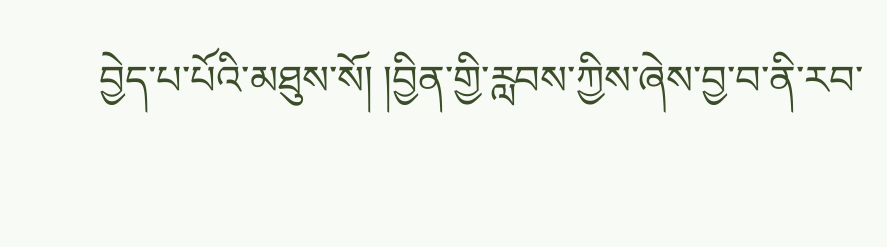བྱེད་པ་པོའི་མཐུས་སོ། །བྱིན་གྱི་རླབས་ཀྱིས་ཞེས་བྱ་བ་ནི་རབ་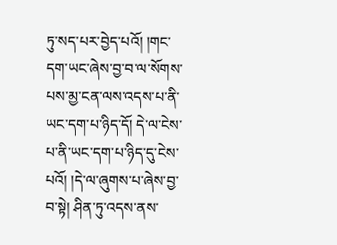ཏུ་སད་པར་བྱེད་པའོ། །གང་དག་ཡང་ཞེས་བྱ་བ་ལ་སོགས་པས་མྱ་ངན་ལས་འདས་པ་ནི་ཡང་དག་པ་ཉིད་དོ། དེ་ལ་ངེས་པ་ནི་ཡང་དག་པ་ཉིད་དུ་ངེས་པའོ། །དེ་ལ་ཞུགས་པ་ཞེས་བྱ་བ་སྟེ། ཤིན་ཏུ་འདས་ནས་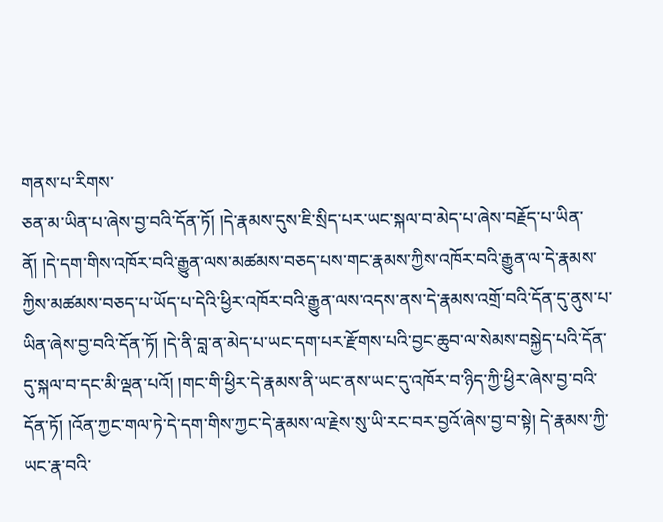གནས་པ་རིགས་
ཅན་མ་ཡིན་པ་ཞེས་བྱ་བའི་དོན་ཏོ། །དེ་རྣམས་དུས་ཇི་སྲིད་པར་ཡང་སྐལ་བ་མེད་པ་ཞེས་བརྗོད་པ་ཡིན་ནོ། །དེ་དག་གིས་འཁོར་བའི་རྒྱུན་ལས་མཚམས་བཅད་པས་གང་རྣམས་ཀྱིས་འཁོར་བའི་རྒྱུན་ལ་དེ་རྣམས་ཀྱིས་མཚམས་བཅད་པ་ཡོད་པ་དེའི་ཕྱིར་འཁོར་བའི་རྒྱུན་ལས་འདས་ནས་དེ་རྣམས་འགྲོ་བའི་དོན་དུ་ནུས་པ་ཡིན་ཞེས་བྱ་བའི་དོན་ཏོ། །དེ་ནི་བླ་ན་མེད་པ་ཡང་དག་པར་རྫོགས་པའི་བྱང་ཆུབ་ལ་སེམས་བསྐྱེད་པའི་དོན་དུ་སྐལ་བ་དང་མི་ལྡན་པའོ། །གང་གི་ཕྱིར་དེ་རྣམས་ནི་ཡང་ནས་ཡང་དུ་འཁོར་བ་ཉིད་ཀྱི་ཕྱིར་ཞེས་བྱ་བའི་དོན་ཏོ། །འོན་ཀྱང་གལ་ཏེ་དེ་དག་གིས་ཀྱང་དེ་རྣམས་ལ་རྗེས་སུ་ཡི་རང་བར་བྱའོ་ཞེས་བྱ་བ་སྟེ། དེ་རྣམས་ཀྱི་ཡང་རྣ་བའི་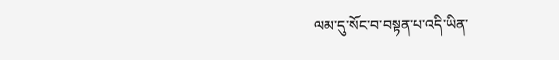ལམ་དུ་སོང་བ་བསྟན་པ་འདི་ཡིན་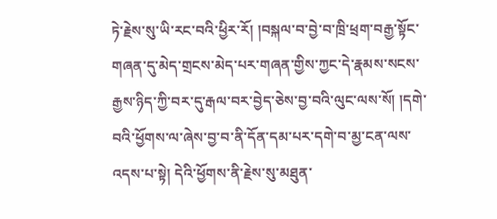ཏེ་རྗེས་སུ་ཡི་རང་བའི་ཕྱིར་རོ། །བསྐལ་བ་བྱེ་བ་ཁྲི་ཕྲག་བརྒྱ་སྟོང་གཞན་དུ་མེད་གྲངས་མེད་པར་གཞན་གྱིས་ཀྱང་དེ་རྣམས་སངས་རྒྱས་ཉིད་ཀྱི་བར་དུ་རྒལ་བར་བྱེད་ཅེས་བྱ་བའི་ལུང་ལས་སོ། །དགེ་བའི་ཕྱོགས་ལ་ཞེས་བྱ་བ་ནི་དོན་དམ་པར་དགེ་བ་མྱ་ངན་ལས་འདས་པ་སྟེ། དེའི་ཕྱོགས་ནི་རྗེས་སུ་མཐུན་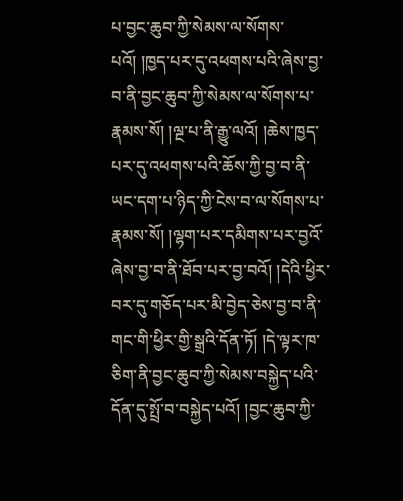པ་བྱང་ཆུབ་ཀྱི་སེམས་ལ་སོགས་པའོ། །ཁྱད་པར་དུ་འཕགས་པའི་ཞེས་བྱ་བ་ནི་བྱང་ཆུབ་ཀྱི་སེམས་ལ་སོགས་པ་རྣམས་སོ། །ལྔ་པ་ནི་རྒྱུ་ལའོ། །ཆེས་ཁྱད་པར་དུ་འཕགས་པའི་ཆོས་ཀྱི་བྱ་བ་ནི་ཡང་དག་པ་ཉིད་ཀྱི་ངེས་བ་ལ་སོགས་པ་རྣམས་སོ། །ལྷག་པར་དམིགས་པར་བྱའོ་ཞེས་བྱ་བ་ནི་ཐོབ་པར་བྱ་བའོ། །དེའི་ཕྱིར་བར་དུ་གཅོད་པར་མི་བྱེད་ཅེས་བྱ་བ་ནི་གང་གི་ཕྱིར་གྱི་སྒྲའི་དོན་ཏོ། །དེ་ལྟར་ཁ་ཅིག་ནི་བྱང་ཆུབ་ཀྱི་སེམས་བསྐྱེད་པའི་དོན་དུ་སྤྲོ་བ་བསྐྱེད་པའོ། །བྱང་ཆུབ་ཀྱི་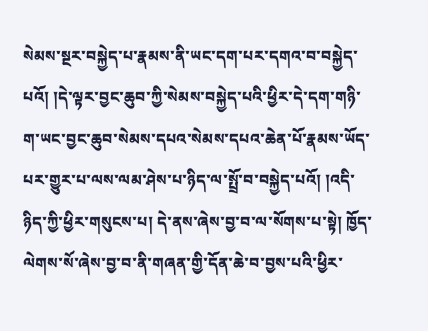སེམས་སྔར་བསྐྱེད་པ་རྣམས་ནི་ཡང་དག་པར་དགའ་བ་བསྐྱེད་པའོ། །དེ་ལྟར་བྱང་ཆུབ་ཀྱི་སེམས་བསྐྱེད་པའི་ཕྱིར་དེ་དག་གཉི་ག་ཡང་བྱང་ཆུབ་སེམས་དཔའ་སེམས་དཔའ་ཆེན་པོ་རྣམས་ཡོད་པར་གྱུར་པ་ལས་ལམ་ཤེས་པ་ཉིད་ལ་སྤྲོ་བ་བསྐྱེད་པའོ། །འདི་ཉིད་ཀྱི་ཕྱིར་གསུངས་པ། དེ་ནས་ཞེས་བྱ་བ་ལ་སོགས་པ་སྟེ། ཁྱོད་ལེགས་སོ་ཞེས་བྱ་བ་ནི་གཞན་གྱི་དོན་ཆེ་བ་བྱས་པའི་ཕྱིར་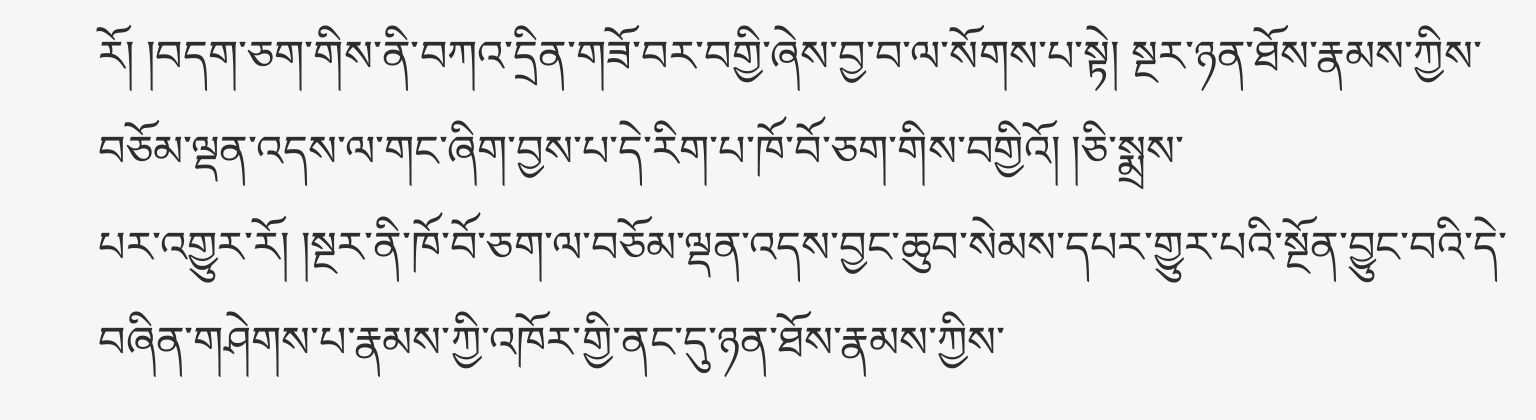རོ། །བདག་ཅག་གིས་ནི་བཀའ་དྲིན་གཟོ་བར་བགྱི་ཞེས་བྱ་བ་ལ་སོགས་པ་སྟེ། སྔར་ཉན་ཐོས་རྣམས་ཀྱིས་བཅོམ་ལྡན་འདས་ལ་གང་ཞིག་བྱས་པ་དེ་རིག་པ་ཁོ་བོ་ཅག་གིས་བགྱིའོ། །ཅི་སྨྲས་
པར་འགྱུར་རོ། །སྔར་ནི་ཁོ་བོ་ཅག་ལ་བཅོམ་ལྡན་འདས་བྱང་ཆུབ་སེམས་དཔར་གྱུར་པའི་སྔོན་བྱུང་བའི་དེ་བཞིན་གཤེགས་པ་རྣམས་ཀྱི་འཁོར་གྱི་ནང་དུ་ཉན་ཐོས་རྣམས་ཀྱིས་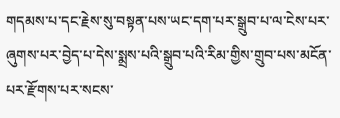གདམས་པ་དང་རྗེས་སུ་བསྟན་པས་ཡང་དག་པར་སྒྲུབ་པ་ལ་ངེས་པར་ཞུགས་པར་བྱེད་པ་དེས་སྨྲས་པའི་སྒྲུབ་པའི་རིམ་གྱིས་གྲུབ་པས་མངོན་པར་རྫོགས་པར་སངས་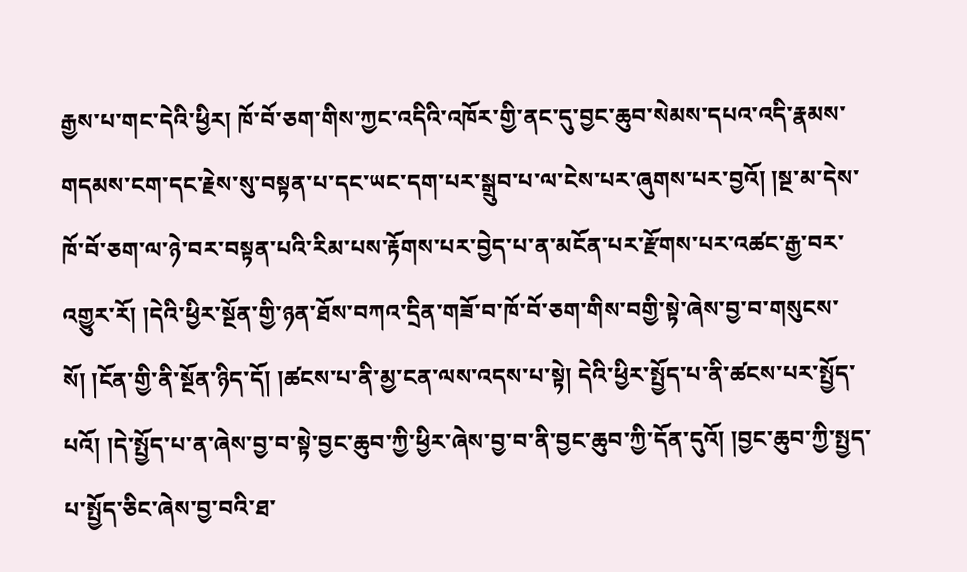རྒྱས་པ་གང་དེའི་ཕྱིར། ཁོ་བོ་ཅག་གིས་ཀྱང་འདིའི་འཁོར་གྱི་ནང་དུ་བྱང་ཆུབ་སེམས་དཔའ་འདི་རྣམས་གདམས་ངག་དང་རྗེས་སུ་བསྟན་པ་དང་ཡང་དག་པར་སྒྲུབ་པ་ལ་ངེས་པར་ཞུགས་པར་བྱའོ། །སྔ་མ་དེས་ཁོ་བོ་ཅག་ལ་ཉེ་བར་བསྟན་པའི་རིམ་པས་རྟོགས་པར་བྱེད་པ་ན་མངོན་པར་རྫོགས་པར་འཚང་རྒྱ་བར་འགྱུར་རོ། །དེའི་ཕྱིར་སྔོན་གྱི་ཉན་ཐོས་བཀའ་དྲིན་གཟོ་བ་ཁོ་བོ་ཅག་གིས་བགྱི་སྟེ་ཞེས་བྱ་བ་གསུངས་སོ། །ངོན་གྱི་ནི་སྔོན་ཉིད་དོ། །ཚངས་པ་ནི་མྱ་ངན་ལས་འདས་པ་སྟེ། དེའི་ཕྱིར་སྤྱོད་པ་ནི་ཚངས་པར་སྤྱོད་པའོ། །དེ་སྤྱོད་པ་ན་ཞེས་བྱ་བ་སྟེ་བྱང་ཆུབ་ཀྱི་ཕྱིར་ཞེས་བྱ་བ་ནི་བྱང་ཆུབ་ཀྱི་དོན་དུའོ། །བྱང་ཆུབ་ཀྱི་སྤྱད་པ་སྤྱོད་ཅིང་ཞེས་བྱ་བའི་ཐ་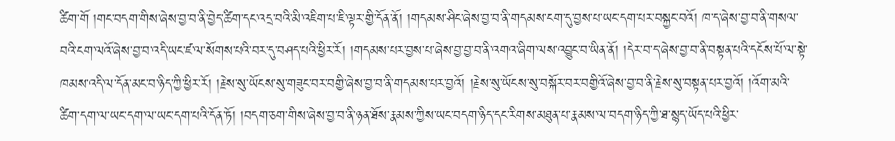ཚིག་གོ །གང་བདག་གིས་ཞེས་བྱ་བ་ནི་བྱེད་ཚིག་དང་འདྲ་བའི་མི་འཇིག་པ་ཇི་ལྟར་གྱི་དོན་ནོ། །གདམས་ཤིང་ཞེས་བྱ་བ་ནི་གདམས་ངག་དུ་བྱས་པ་ཡང་དག་པར་བསྐྱང་བའོ། ཁ་ད་ཞེས་བྱ་བ་ནི་གསལ་བའི་ངག་ལའོ་ཞེས་བྱ་བ་འདི་ཡང་ཛ་ལ་སོགས་པའི་བར་དུ་བཤད་པའི་ཕྱིར་རོ། །གདམས་པར་བྱས་པ་ཞེས་བྱ་བྱ་བ་ནི་འགའ་ཞིག་ལས་འབྱུང་བ་ཡིན་ནོ། །དེར་བ་ད་ཞེས་བྱ་བ་ནི་བསྟན་པའི་དངོས་པོ་ལ་སྟེ་ཁམས་འདི་ལ་དོན་མང་བ་ཉིད་ཀྱི་ཕྱིར་རོ། །རྗེས་སུ་ཡོངས་སུ་གཟུང་བར་བགྱི་ཞེས་བྱ་བ་ནི་གདམས་པར་བྱའོ། །རྗེས་སུ་ཡོངས་སུ་བསྐོར་བར་བགྱིའོ་ཞེས་བྱ་བ་ནི་རྗེས་སུ་བསྟན་པར་བྱའོ། །འོག་མའི་ཚིག་དག་ལ་ཡང་དག་ལ་ཡང་དག་པའི་དོན་ཏོ། །བདག་ཅག་གིས་ཞེས་བྱ་བ་ནི་ཉན་ཐོས་རྣམས་ཀྱིས་ཡང་བདག་ཉིད་དང་རིགས་མཐུན་པ་རྣམས་ལ་བདག་ཉིད་ཀྱི་ཐ་སྙད་ཡོད་པའི་ཕྱིར་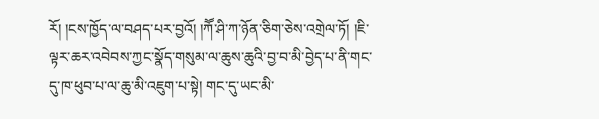རོ། །ངས་ཁྱོད་ལ་བཤད་པར་བྱའོ། །ཀཽ་ཤི་ཀ་ཉོན་ཅིག་ཅེས་འགྲེལ་ཏོ། །ཇི་ལྟར་ཆར་འབེབས་ཀྱང་སྣོད་གསུམ་ལ་ཆུས་ཆུའི་བྱ་བ་མི་བྱེད་པ་ནི་གང་དུ་ཁ་ཕུབ་པ་ལ་ཆུ་མི་འཇུག་པ་སྟེ། གང་དུ་ཡང་མི་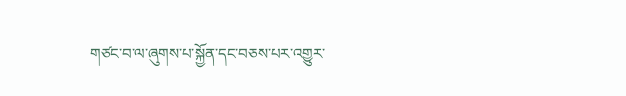གཙང་བ་ལ་ཞུགས་པ་སྐྱོན་དང་བཅས་པར་འགྱུར་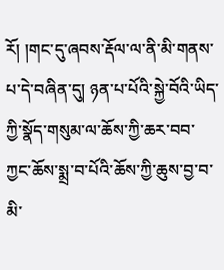རོ། །གང་དུ་ཞབས་རྡོལ་ལ་ནི་མི་གནས་པ་དེ་བཞིན་དུ། ཉན་པ་པོའི་སྐྱེ་བོའི་ཡིད་ཀྱི་སྣོད་གསུམ་ལ་ཆོས་ཀྱི་ཆར་བབ་ཀྱང་ཆོས་སྨྲ་བ་པོའི་ཆོས་ཀྱི་ཆུས་བྱ་བ་མི་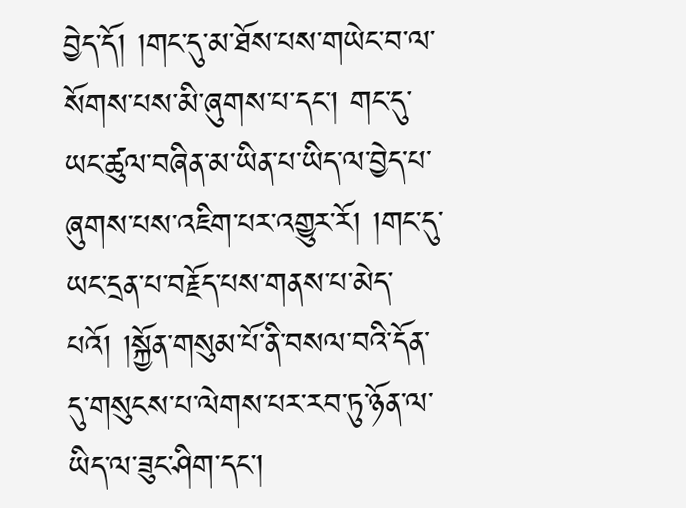བྱེད་དོ། །གང་དུ་མ་ཐོས་པས་གཡེང་བ་ལ་སོགས་པས་མི་ཞུགས་པ་དང་། གང་དུ་ཡང་ཚུལ་བཞིན་མ་ཡིན་པ་ཡིད་ལ་བྱེད་པ་ཞུགས་པས་འཇིག་པར་འགྱུར་རོ། །གང་དུ་ཡང་དྲན་པ་བརྗོད་པས་གནས་པ་མེད་པའོ། །སྐྱོན་གསུམ་པོ་ནི་བསལ་བའི་དོན་དུ་གསུངས་པ་ལེགས་པར་རབ་ཏུ་ཉོན་ལ་ཡིད་ལ་ཟུང་ཤིག་དང་།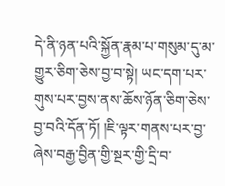དེ་ནི་ཉན་པའི་སྐྱོན་རྣམ་པ་གསུམ་དུ་མ་གྱུར་ཅིག་ཅེས་བྱ་བ་སྟེ། ཡང་དག་པར་གུས་པར་བྱས་ནས་ཆོས་ཉོན་ཅིག་ཅེས་བྱ་བའི་དོན་ཏོ། །ཇི་ལྟར་གནས་པར་བྱ་ཞེས་བརྒྱ་བྱིན་གྱི་སྔར་གྱི་དྲི་བ་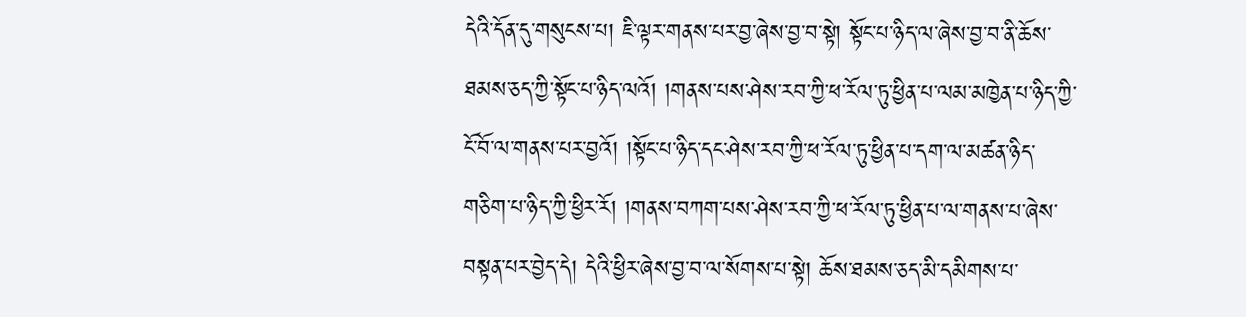དེའི་དོན་དུ་གསུངས་པ། ཇི་ལྟར་གནས་པར་བྱ་ཞེས་བྱ་བ་སྟེ། སྟོང་པ་ཉིད་ལ་ཞེས་བྱ་བ་ནི་ཆོས་ཐམས་ཅད་ཀྱི་སྟོང་པ་ཉིད་ལའོ། །གནས་པས་ཤེས་རབ་ཀྱི་ཕ་རོལ་ཏུ་ཕྱིན་པ་ལམ་མཁྱེན་པ་ཉིད་ཀྱི་ངོ་བོ་ལ་གནས་པར་བྱའོ། །སྟོང་པ་ཉིད་དང་ཤེས་རབ་ཀྱི་ཕ་རོལ་ཏུ་ཕྱིན་པ་དག་ལ་མཚན་ཉིད་གཅིག་པ་ཉིད་ཀྱི་ཕྱིར་རོ། །གནས་བཀག་པས་ཤེས་རབ་ཀྱི་ཕ་རོལ་ཏུ་ཕྱིན་པ་ལ་གནས་པ་ཞེས་བསྟན་པར་བྱེད་དེ། དེའི་ཕྱིར་ཞེས་བྱ་བ་ལ་སོགས་པ་སྟེ། ཆོས་ཐམས་ཅད་མི་དམིགས་པ་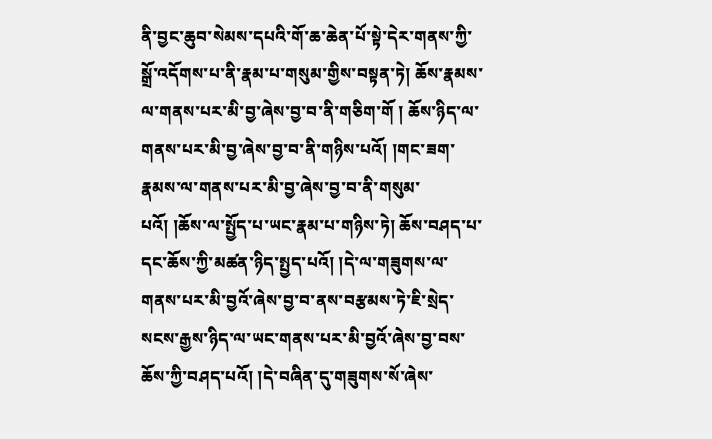ནི་བྱང་ཆུབ་སེམས་དཔའི་གོ་ཆ་ཆེན་པོ་སྟེ་དེར་གནས་ཀྱི་སྒྲོ་འདོགས་པ་ནི་རྣམ་པ་གསུམ་གྱིས་བསྟན་ཏེ། ཆོས་རྣམས་ལ་གནས་པར་མི་བྱ་ཞེས་བྱ་བ་ནི་གཅིག་གོ ། ཆོས་ཉིད་ལ་གནས་པར་མི་བྱ་ཞེས་བྱ་བ་ནི་གཉིས་པའོ། །གང་ཟག་རྣམས་ལ་གནས་པར་མི་བྱ་ཞེས་བྱ་བ་ནི་གསུམ་པའོ། །ཆོས་ལ་སྤྱོད་པ་ཡང་རྣམ་པ་གཉིས་ཏེ། ཆོས་བཤད་པ་དང་ཆོས་ཀྱི་མཚན་ཉིད་སྤྱད་པའོ། །དེ་ལ་གཟུགས་ལ་གནས་པར་མི་བྱའོ་ཞེས་བྱ་བ་ནས་བརྩམས་ཏེ་ཇི་སྲེད་སངས་རྒྱས་ཉིད་ལ་ཡང་གནས་པར་མི་བྱའོ་ཞེས་བྱ་བས་ཆོས་ཀྱི་བཤད་པའོ། །དེ་བཞིན་དུ་གཟུགས་སོ་ཞེས་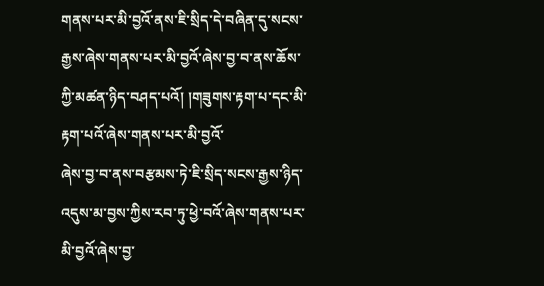གནས་པར་མི་བྱའོ་ནས་ཇི་སྲིད་དེ་བཞིན་དུ་སངས་རྒྱས་ཞེས་གནས་པར་མི་བྱའོ་ཞེས་བྱ་བ་ནས་ཆོས་ཀྱི་མཚན་ཉིད་བཤད་པའོ། །གཟུགས་རྟག་པ་དང་མི་རྟག་པའོ་ཞེས་གནས་པར་མི་བྱའོ་
ཞེས་བྱ་བ་ནས་བརྩམས་ཏེ་ཇི་སྲིད་སངས་རྒྱས་ཉིད་འདུས་མ་བྱས་ཀྱིས་རབ་ཏུ་ཕྱེ་བའོ་ཞེས་གནས་པར་མི་བྱའོ་ཞེས་བྱ་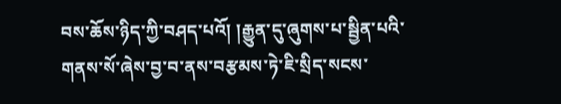བས་ཆོས་ཉིད་ཀྱི་བཤད་པའོ། །རྒྱུན་དུ་ཞུགས་པ་སྦྱིན་པའི་གནས་སོ་ཞེས་བྱ་བ་ནས་བརྩམས་ཏེ་ཇི་སྲིད་སངས་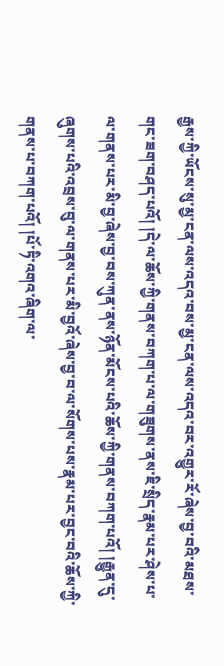རྒྱས་ཀྱི་ཡོངས་སུ་མྱ་ངན་ལས་འདའ་བས་མྱ་ངན་ལས་འདའ་བར་འགྱུར་རོ་ཞེས་བྱ་བའི་མཐས་གང་ཟག་བཤད་པའོ། །དེ་ལ་ཆོས་ཀྱི་གནས་བཀག་པ་ལ་གཟུགས་ནས་ཇི་སྲིད་རྣམ་པར་ཤེས་པ་ལ་གནས་པར་མི་བྱ་ཞེས་བྱ་བས་ཀུན་ནས་ཉོན་མོངས་པའི་ཆོས་ཀྱི་གནས་བཀག་པའོ། །རྒྱུན་དུ་ཞུགས་པའི་འབྲས་བུ་ལ་གནས་པར་མི་བྱའོ་ཞེས་བྱ་བ་ལ་སོགས་པས་རྣམ་པར་བྱང་བའི་ཆོས་ཀྱི་གནས་པ་བཀག་པའོ། །པོ་ཏི་འགའ་ཞིག་ལ་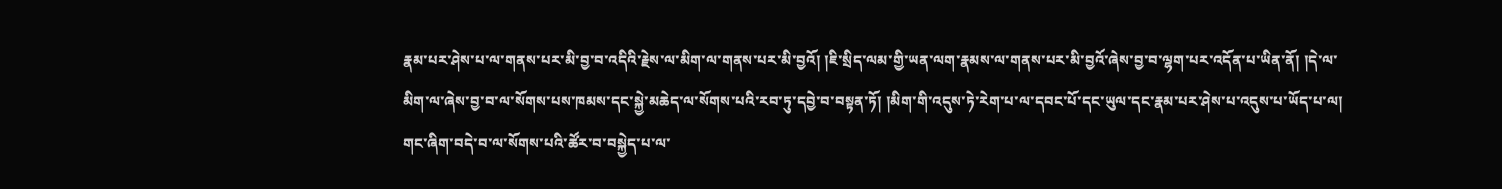རྣམ་པར་ཤེས་པ་ལ་གནས་པར་མི་བྱ་བ་འདིའི་རྗེས་ལ་མིག་ལ་གནས་པར་མི་བྱའོ། །ཇི་སྲིད་ལམ་གྱི་ཡན་ལག་རྣམས་ལ་གནས་པར་མི་བྱའོ་ཞེས་བྱ་བ་ལྷག་པར་འདོན་པ་ཡིན་ནོ། །དེ་ལ་མིག་ལ་ཞེས་བྱ་བ་ལ་སོགས་པས་ཁམས་དང་སྐྱེ་མཆེད་ལ་སོགས་པའི་རབ་ཏུ་དབྱེ་བ་བསྟན་ཏོ། །མིག་གི་འདུས་ཏེ་རེག་པ་ལ་དབང་པོ་དང་ཡུལ་དང་རྣམ་པར་ཤེས་པ་འདུས་པ་ཡོད་པ་ལ། གང་ཞིག་བདེ་བ་ལ་སོགས་པའི་ཚོར་བ་བསྐྱེད་པ་ལ་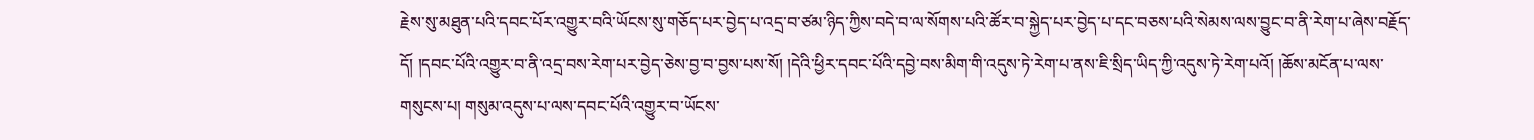རྗེས་སུ་མཐུན་པའི་དབང་པོར་འགྱུར་བའི་ཡོངས་སུ་གཅོད་པར་བྱེད་པ་འདྲ་བ་ཙམ་ཉིད་ཀྱིས་བདེ་བ་ལ་སོགས་པའི་ཚོར་བ་སྐྱེད་པར་བྱེད་པ་དང་བཅས་པའི་སེམས་ལས་བྱུང་བ་ནི་རེག་པ་ཞེས་བརྗོད་དོ། །དབང་པོའི་འགྱུར་བ་ནི་འདྲ་བས་རེག་པར་བྱེད་ཅེས་བྱ་བ་བྱས་པས་སོ། །དེའི་ཕྱིར་དབང་པོའི་དབྱེ་བས་མིག་གི་འདུས་ཏེ་རེག་པ་ནས་ཇི་སྲིད་ཡིད་ཀྱི་འདུས་ཏེ་རེག་པའོ། །ཆོས་མངོན་པ་ལས་གསུངས་པ། གསུམ་འདུས་པ་ལས་དབང་པོའི་འགྱུར་བ་ཡོངས་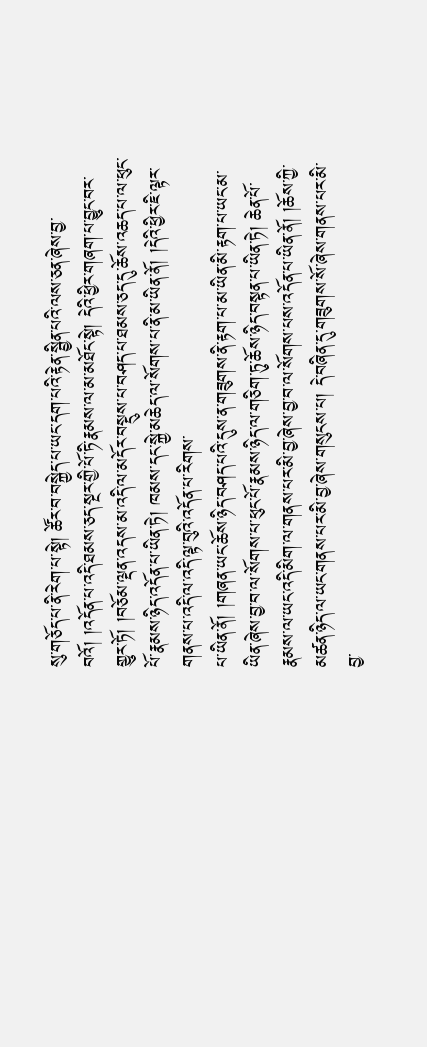སུ་གཅོད་པ་ནི་རེག་པ་སྟེ། ཚོར་བ་བསྐྱེད་པ་ཡང་དག་པའི་རྟེན་སྦྱིན་པའི་ལས་ཅན་ཞེས་བྱ་བའོ། །འདོན་པ་འདི་ཐམས་ཅད་སྔར་གྱི་པོ་ཏི་རྣམས་ལ་མ་མཐོང་སྟེ། དེའི་ཕྱིར་གཞག་པ་བྱུང་བར་གྱུར་ཏོ། །བཅོམ་ལྡན་འདས་མ་འདི་ལ་མདོར་བསྡུས་པ་བཤད་པ་ཐམས་ཅད་དུ་ཆོས་འཆད་པ་ལ་ཕུང་པོ་རྣམས་ཉིད་འདོན་པ་ཡིན་ཏེ། ཁམས་དང་སྐྱེ་མཆེད་ལ་སོགས་པ་ནི་མ་ཡིན་ནོ། །དེའི་ཕྱིར་ཇི་ལྟར་གནས་པ་འདི་ལ་འདི་ལྟ་བུའི་འདོན་པ་རིགས་
པ་ཡིན་ནོ། །གཞན་ཡང་ཆོས་ཉིད་བཤད་པའི་དུས་ན་གཟུགས་ནི་རྟག་པ་མ་ཡིན་མི་རྟག་པ་ཡང་མ་ཡིན་ཞེས་བྱ་བ་ལ་སོགས་པ་ཕུང་པོ་རྣམས་ཉིད་ལ་གཅིག་ཏུ་ཆོས་ཉིད་བསྟན་པ་ཡིན་ཏེ། ཆེན་པོ་རྣམས་ལ་ཡང་འདི་མིག་ལ་གནས་པར་མི་བྱ་ཞེས་བྱ་བ་ལ་སོགས་པས་འདོན་པ་ཡིན་ནོ། །ཆོས་ཀྱི་མཚན་ཉིད་ལ་ཡང་གནས་པར་མི་བྱ་ཞེས་གསུངས་པ། དེ་བཞིན་དུ་གཟུགས་སོ་ཞེས་གནས་པར་མི་བྱ་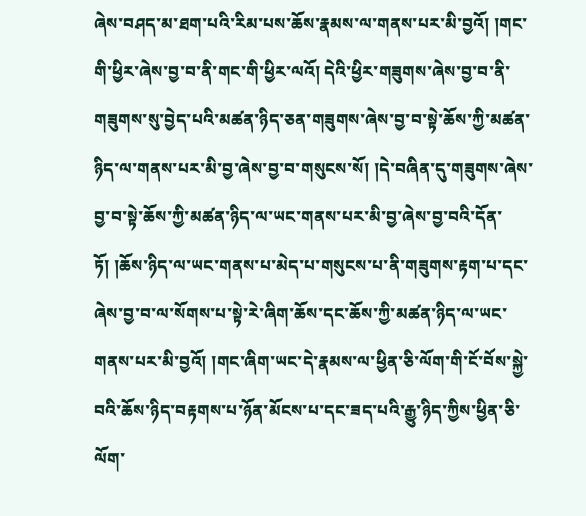ཞེས་བཤད་མ་ཐག་པའི་རིམ་པས་ཆོས་རྣམས་ལ་གནས་པར་མི་བྱའོ། །གང་གི་ཕྱིར་ཞེས་བྱ་བ་ནི་གང་གི་ཕྱིར་ལའོ། དེའི་ཕྱིར་གཟུགས་ཞེས་བྱ་བ་ནི་གཟུགས་སུ་བྱེད་པའི་མཚན་ཉིད་ཅན་གཟུགས་ཞེས་བྱ་བ་སྟེ་ཆོས་ཀྱི་མཚན་ཉིད་ལ་གནས་པར་མི་བྱ་ཞེས་བྱ་བ་གསུངས་སོ། །དེ་བཞིན་དུ་གཟུགས་ཞེས་བྱ་བ་སྟེ་ཆོས་ཀྱི་མཚན་ཉིད་ལ་ཡང་གནས་པར་མི་བྱ་ཞེས་བྱ་བའི་དོན་ཏོ། །ཆོས་ཉིད་ལ་ཡང་གནས་པ་མེད་པ་གསུངས་པ་ནི་གཟུགས་རྟག་པ་དང་ཞེས་བྱ་བ་ལ་སོགས་པ་སྟེ་རེ་ཞིག་ཆོས་དང་ཆོས་ཀྱི་མཚན་ཉིད་ལ་ཡང་གནས་པར་མི་བྱའོ། །གང་ཞིག་ཡང་དེ་རྣམས་ལ་ཕྱིན་ཅི་ལོག་གི་ངོ་བོས་སྐྱེ་བའི་ཆོས་ཉིད་བརྟགས་པ་ཉོན་མོངས་པ་དང་ཟད་པའི་རྒྱུ་ཉིད་ཀྱིས་ཕྱིན་ཅི་ལོག་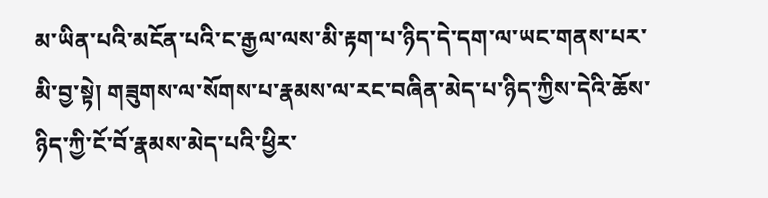མ་ཡིན་པའི་མངོན་པའི་ང་རྒྱལ་ལས་མི་རྟག་པ་ཉིད་དེ་དག་ལ་ཡང་གནས་པར་མི་བྱ་སྟེ། གཟུགས་ལ་སོགས་པ་རྣམས་ལ་རང་བཞིན་མེད་པ་ཉིད་ཀྱིས་དེའི་ཆོས་ཉིད་ཀྱི་ངོ་བོ་རྣམས་མེད་པའི་ཕྱིར་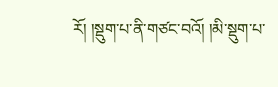རོ། །སྡུག་པ་ནི་གཙང་བའོ། །མི་སྡུག་པ་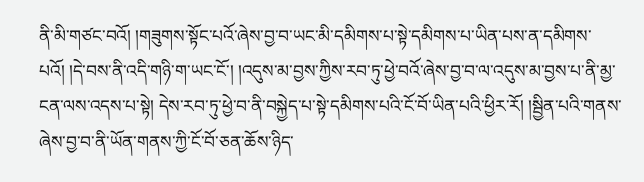ནི་མི་གཙང་བའོ། །གཟུགས་སྟོང་པའོ་ཞེས་བྱ་བ་ཡང་མི་དམིགས་པ་སྟེ་དམིགས་པ་ཡིན་པས་ན་དམིགས་པའོ། །དེ་བས་ནི་འདི་གཉི་ག་ཡང་ངོ་། །འདུས་མ་བྱས་ཀྱིས་རབ་ཏུ་ཕྱེ་བའོ་ཞེས་བྱ་བ་ལ་འདུས་མ་བྱས་པ་ནི་མྱ་ངན་ལས་འདས་པ་སྟེ། དེས་རབ་ཏུ་ཕྱེ་བ་ནི་བསྐྱེད་པ་སྟེ་དམིགས་པའི་ངོ་བོ་ཡིན་པའི་ཕྱིར་རོ། །སྦྱིན་པའི་གནས་ཞེས་བྱ་བ་ནི་ཡོན་གནས་ཀྱི་ངོ་བོ་ཅན་ཆོས་ཉིད་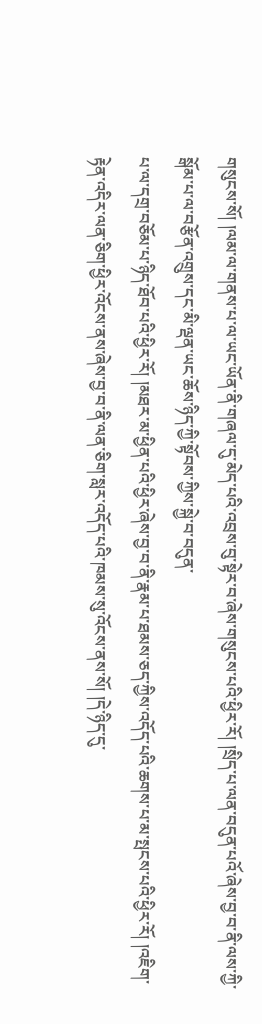གསུངས་སོ། །ལམ་ལ་གནས་པ་ལ་ཡང་ཡོན་ནི་གཞལ་དུ་མེད་པའི་འབྲས་བུ་སྟེར་བ་ཞེས་གསུངས་པའི་ཕྱིར་རོ། །སྲིད་པ་ལན་བདུན་པའོ་ཞེས་བྱ་བ་ནི་ལས་ཀྱི་སྒོམ་པ་ལ་བརྩོན་འགྲུས་དང་མི་ལྡན་ཡང་ཆོས་ཉིད་ཀྱི་སྟོབས་ཀྱིས་སྐྱེ་བ་བདུན་
པ་ལ་དགྲ་བཅོམ་པ་ཉིད་ཐོབ་པའི་ཕྱིར་རོ། །མཐར་མ་ཕྱིན་པའི་ཕྱིར་ཞེས་བྱ་བ་ནི་རྣམ་པ་ཐམས་ཅད་ཀྱིས་འདོད་པའི་ཆགས་པ་མ་སྤངས་པའི་ཕྱིར་རོ། །འཇིག་རྟེན་འདིར་ལན་ཅིག་ཕྱིར་འོངས་ནས་ཞེས་བྱ་བ་ནི་ལན་ཅིག་སླར་འདོད་པའི་ཁམས་སུ་འོངས་ནས་སོ། །དེ་ཉིད་དུ་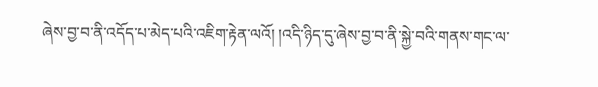ཞེས་བྱ་བ་ནི་འདོད་པ་མེད་པའི་འཇིག་རྟེན་ལའོ། །འདི་ཉིད་དུ་ཞེས་བྱ་བ་ནི་སྐྱེ་བའི་གནས་གང་ལ་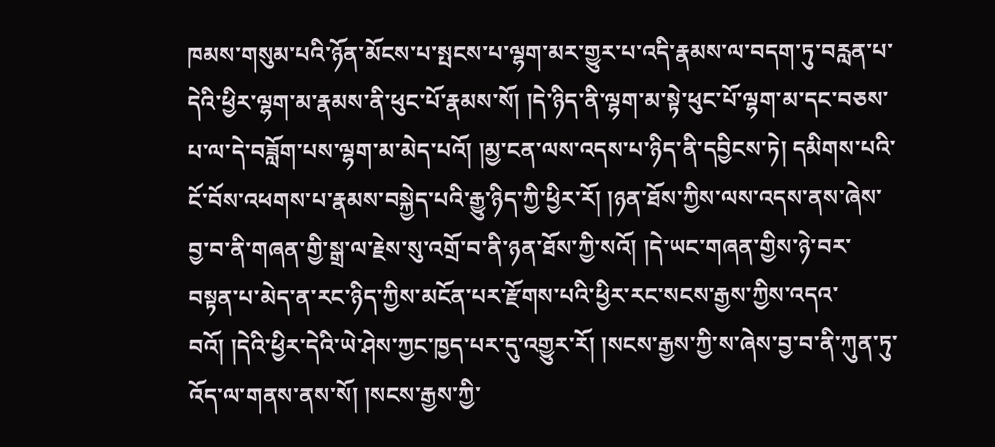ཁམས་གསུམ་པའི་ཉོན་མོངས་པ་སྤངས་པ་ལྷག་མར་གྱུར་པ་འདི་རྣམས་ལ་བདག་ཏུ་བརླན་པ་དེའི་ཕྱིར་ལྷག་མ་རྣམས་ནི་ཕུང་པོ་རྣམས་སོ། །དེ་ཉིད་ནི་ལྷག་མ་སྟེ་ཕུང་པོ་ལྷག་མ་དང་བཅས་པ་ལ་དེ་བཟློག་པས་ལྷག་མ་མེད་པའོ། །མྱ་ངན་ལས་འདས་པ་ཉིད་ནི་དབྱིངས་ཏེ། དམིགས་པའི་ངོ་བོས་འཕགས་པ་རྣམས་བསྐྱེད་པའི་རྒྱུ་ཉིད་ཀྱི་ཕྱིར་རོ། །ཉན་ཐོས་ཀྱིས་ལས་འདས་ནས་ཞེས་བྱ་བ་ནི་གཞན་གྱི་སྒྲ་ལ་རྗེས་སུ་འགྲོ་བ་ནི་ཉན་ཐོས་ཀྱི་སའོ། །དེ་ཡང་གཞན་གྱིས་ཉེ་བར་བསྟན་པ་མེད་ན་རང་ཉིད་ཀྱིས་མངོན་པར་རྫོགས་པའི་ཕྱིར་རང་སངས་རྒྱས་ཀྱིས་འདའ་བའོ། །དེའི་ཕྱིར་དེའི་ཡེ་ཤེས་ཀྱང་ཁྱད་པར་དུ་འགྱུར་རོ། །སངས་རྒྱས་ཀྱི་ས་ཞེས་བྱ་བ་ནི་ཀུན་ཏུ་འོད་ལ་གནས་ནས་སོ། །སངས་རྒྱས་ཀྱི་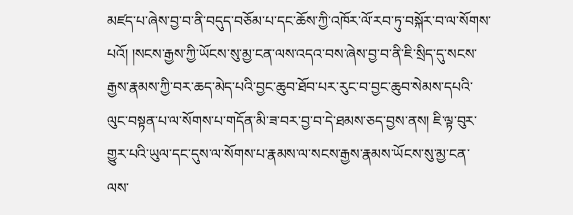མཛད་པ་ཞེས་བྱ་བ་ནི་བདུད་བཅོམ་པ་དང་ཆོས་ཀྱི་འཁོར་ལོ་རབ་ཏུ་བསྐོར་བ་ལ་སོགས་པའོ། །སངས་རྒྱས་ཀྱི་ཡོངས་སུ་མྱ་ངན་ལས་འདའ་བས་ཞེས་བྱ་བ་ནི་ཇི་སྲིད་དུ་སངས་རྒྱས་རྣམས་ཀྱི་བར་ཆད་མེད་པའི་བྱང་ཆུབ་ཐོབ་པར་རུང་བ་བྱང་ཆུབ་སེམས་དཔའི་ལུང་བསྟན་པ་ལ་སོགས་པ་གདོན་མི་ཟ་བར་བྱ་བ་དེ་ཐམས་ཅད་བྱས་ནས། ཇི་ལྟ་བུར་གྱུར་པའི་ཡུལ་དང་དུས་ལ་སོགས་པ་རྣམས་ལ་སངས་རྒྱས་རྣམས་ཡོངས་སུ་མྱ་ངན་ལས་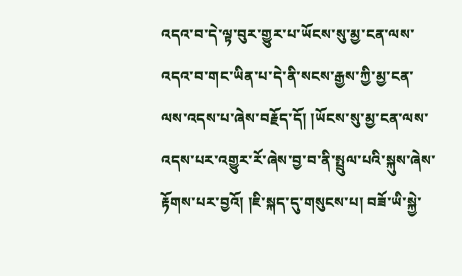འདའ་བ་དེ་ལྟ་བུར་གྱུར་པ་ཡོངས་སུ་མྱ་ངན་ལས་འདའ་བ་གང་ཡིན་པ་དེ་ནི་སངས་རྒྱས་ཀྱི་མྱ་ངན་ལས་འདས་པ་ཞེས་བརྗོད་དོ། །ཡོངས་སུ་མྱ་ངན་ལས་འདས་པར་འགྱུར་རོ་ཞེས་བྱ་བ་ནི་སྤྲུལ་པའི་སྐུས་ཞེས་རྟོགས་པར་བྱའོ། །ཇི་སྐད་དུ་གསུངས་པ། བཟོ་ཡི་སྐྱེ་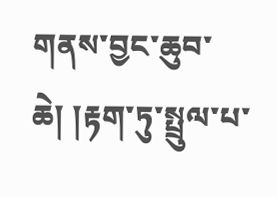གནས་བྱང་ཆུབ་ཆེ། །རྟག་ཏུ་སྤྲུལ་པ་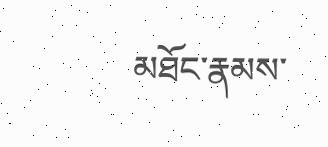མཐོང་རྣམས་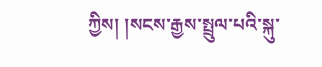ཀྱིས། །སངས་རྒྱས་སྤྲུལ་པའི་སྐུ་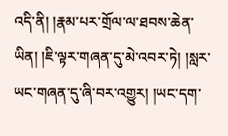འདི་ནི། །རྣམ་པར་གྲོལ་ལ་ཐབས་ཆེན་ཡིན། །ཇི་ལྟར་གཞན་དུ་མེ་འབར་ཏེ། །སླར་ཡང་གཞན་དུ་ཞི་བར་འགྱུར། །ཡང་དག་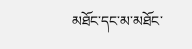མཐོང་དང་མ་མཐོང་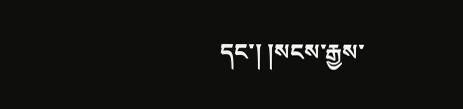དང་། །སངས་རྒྱས་